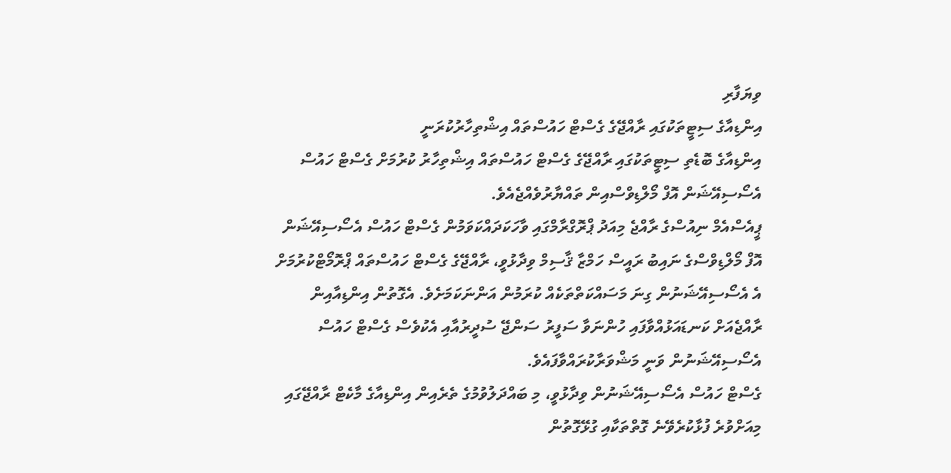ވިޔަފާރި
އިންޑިއާގެ ސިޓީތަކުގައި ރާއްޖޭގެ ގެސްޓް ހައުސްތައް އިޝްތިހާރުކުރަނީ
އިންޑިއާގެ ބޮޑެތި ސިޓީތަކުގައި ރާއްޖޭގެ ގެސްޓް ހައުސްތައް އިޝްތިހާރު ކުރުމަށް ގެސްޓް ހައުސް އެސޯސިއޭޝަން އޮފް މޯލްޑިވްސްއިން ތައްޔާރުވެއްޖެއެވެ.
ޕީއެސްއެމް ނިއުސްގެ ރާއްޖެ މިއަދު ޕްރޮގްރާމްގައި ވާހަކަދައްކަވަމުން ގެސްޓް ހައުސް އެސޯސިއޭޝަން އޮފް މޯލްޑިވްސްގެ ނައިބު ރައީސް ހަމްޒާ ޤާސިމް ވިދާޅުވީ، ރާއްޖޭގެ ގެސްޓް ހައުސްތައް ޕްރޮމޯޓްކުރުމަށް އެ އެސޯސިއޭޝަނުން ގިނަ މަސައްކަތްތަކެއް ކުރަމުން އަންނަކަމަށެވެ. އެގޮތުން އިންޑިއާއިން ރާއްޖެއަށް ކަނޑައަޅުއްވާފައި ހުންނަވާ ސަފީރު ސަންޖޭ ސުދީރުއާއި އެކުވެސް ގެސްޓް ހައުސް އެސޯސިއޭޝަނުން ވަނީ މަޝްވަރާކުރައްވާފައެވެ.
ގެސްޓް ހައުސް އެސޯސިއޭޝަނުން ވިދާޅުވީ، މި ބައްދަލުވުމުގެ ތެރެއިން އިންޑިއާގެ މާކެޓް ރާއްޖޭގައި މިއަށްވުރެ ފުޅާކުރެވޭނެ ގޮތްތަކާއި ގުޅޭގޮތުން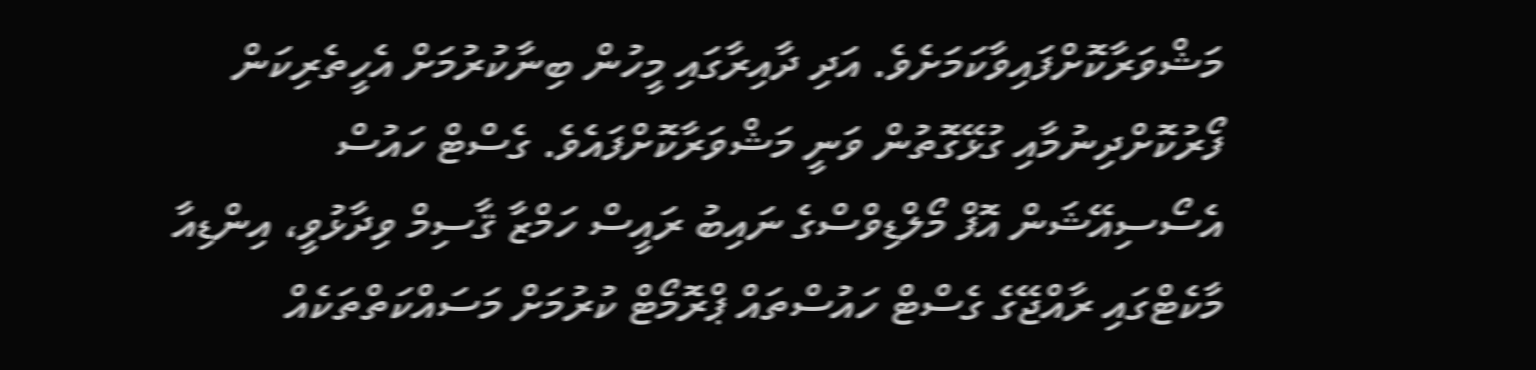މަޝްވަރާކޮށްފައިވާކަމަށެވެ. އަދި ދާއިރާގައި މީހުން ބިނާކުރުމަށް އެހީތެރިކަން ފޯރުކޮށްދިނުމާއި ގުޅޭގޮތުން ވަނީ މަޝްވަރާކޮށްފައެވެ. ގެސްޓް ހައުސް އެސޯސިއޭޝަން އޮފް މޯލްޑިވްސްގެ ނައިބު ރައީސް ހަމްޒާ ޤާސިމް ވިދާޅުވީ، އިންޑިއާ މާކެޓްގައި ރާއްޖޭގެ ގެސްޓް ހައުސްތައް ޕްރޮމޯޓް ކުރުމަށް މަސައްކަތްތަކެއް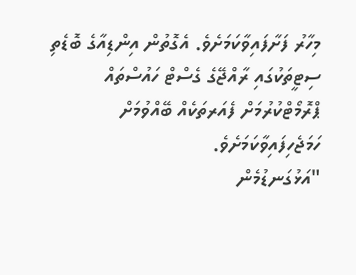މިހާރު ފަށާފައިވާކަމަށެވެ. އެގޮތުން އިންޑިއާގެ ބޮޑެތި ސިޓީތަކުގައި ރާއްޖޭގެ ގެސްޓް ހައުސްތައް ޕްރޮމޯޓްކުރުމަށް ފެއަރތަކެއް ބޭއްވުމަށް ހަމަޖެހިފައިވާކަމަށެވެ.
"އަޅުގަނޑުމެން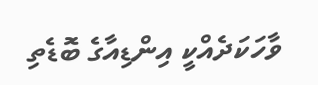ވާހަކަދެއްކީ އިންޑިއާގެ ބޮޑެތި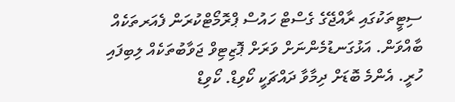ސިޓީތަކުގައި ރާއްޖޭގެ ގެސްޓް ހައުސް ޕްރޮމޯޓްކުރަން ފެއަރތަކެއް ބާއްވަން. އަޅުގަނޑުމެންނަށް ވަރަށް ޕޮޒިޓިވް ޖަވާބުތަކެއް ލިބިފައި ހުރީ. އެންމެ ބޮޑަށް ދިމާވާ ދައްޗަކީ ކޯވިޑް. ކޯވިޑް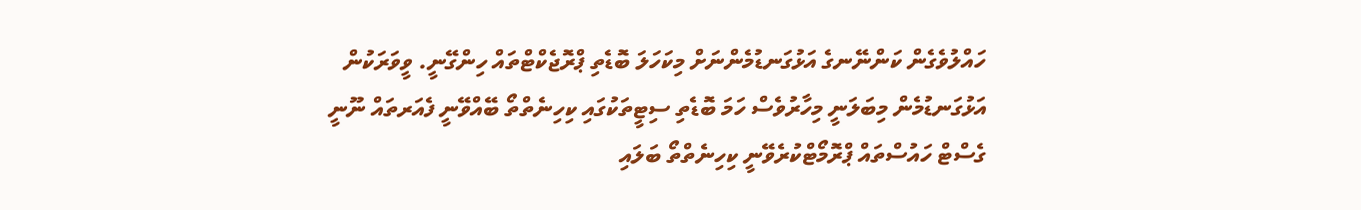ހައްލުވެގެން ކަންނޭނގެ އަޅުގަނޑުމެންނަށް މިކަހަލަ ބޮޑެތި ޕްރޮޖެކްޓްތައް ހިންގޭނީ. ވީވަރަކުން އަޅުގަނޑުމެން މިބަލަނީ މިހާރުވެސް ހަމަ ބޮޑެތި ސިޓީތަކުގައި ކިހިނެތްތޯ ބޭއްވޭނީ ފެއަރތައް ނޫނީ ގެސްޓް ހައުސްތައް ޕްރޮމޯޓްކުރެވޭނީ ކިހިނެތްތޯ ބަލައި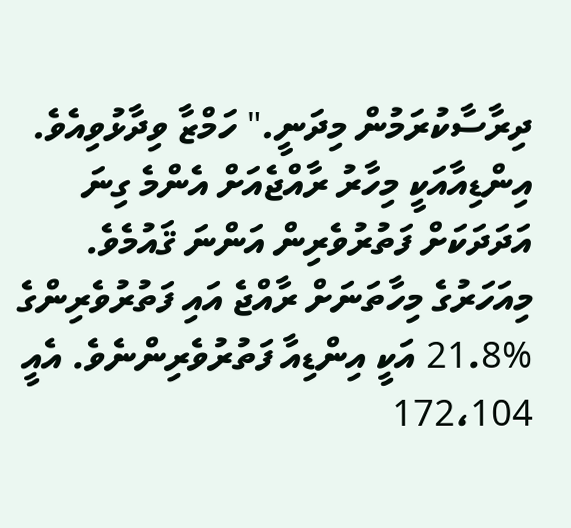ދިރާސާކުރަމުން މިދަނީ." ހަމްޒާ ވިދާޅުވިއެވެ.
އިންޑިއާއަކީ މިހާރު ރާއްޖެއަށް އެންމެ ގިނަ އަދަދަކަށް ފަތުރުވެރިން އަންނަ ޤައުމެވެ. މިއަހަރުގެ މިހާތަނަށް ރާއްޖެ އައި ފަތުރުވެރިންގެ %21.8 އަކީ އިންޑިއާ ފަތުރުވެރިންނެވެ. އެއީ 172،104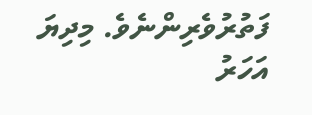ފަތުރުވެރިންނެވެ. މިދިޔަ އަހަރު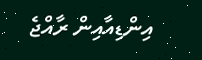އިންޑިއާއިން ރާއްޖެ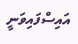އައިސްފައިވަނީ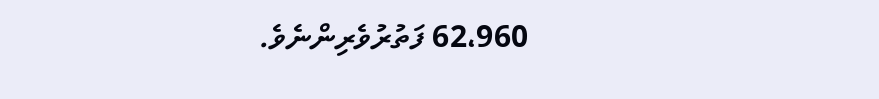62،960 ފަތުރުވެރިންނެވެ.